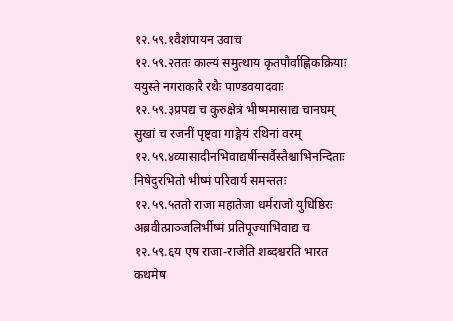१२.५९.१वैशंपायन उवाच
१२.५९.२ततः काल्यं समुत्थाय कृतपौर्वाह्णिकक्रियाः
ययुस्ते नगराकारै रथैः पाण्डवयादवाः
१२.५९.३प्रपद्य च कुरुक्षेत्रं भीष्ममासाद्य चानघम्
सुखां च रजनीं पृष्ट्वा गाङ्गेयं रथिनां वरम्
१२.५९.४व्यासादीनभिवाद्यर्षीन्सर्वैस्तैश्चाभिनन्दिताः
निषेदुरभितो भीष्मं परिवार्य समन्ततः
१२.५९.५ततो राजा महातेजा धर्मराजो युधिष्ठिरः
अब्रवीत्प्राञ्जलिर्भीष्मं प्रतिपूज्याभिवाद्य च
१२.५९.६य एष राजा-राजेति शब्दश्चरति भारत
कथमेष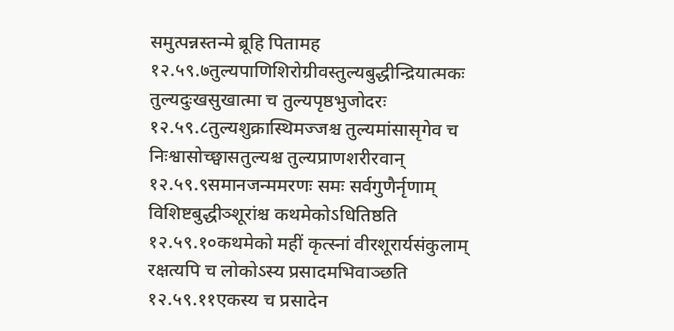समुत्पन्नस्तन्मे ब्रूहि पितामह
१२.५९.७तुल्यपाणिशिरोग्रीवस्तुल्यबुद्धीन्द्रियात्मकः
तुल्यदुःखसुखात्मा च तुल्यपृष्ठभुजोदरः
१२.५९.८तुल्यशुक्रास्थिमज्जश्च तुल्यमांसासृगेव च
निःश्वासोच्छ्वासतुल्यश्च तुल्यप्राणशरीरवान्
१२.५९.९समानजन्ममरणः समः सर्वगुणैर्नृणाम्
विशिष्टबुद्धीञ्शूरांश्च कथमेकोऽधितिष्ठति
१२.५९.१०कथमेको महीं कृत्स्नां वीरशूरार्यसंकुलाम्
रक्षत्यपि च लोकोऽस्य प्रसादमभिवाञ्छति
१२.५९.११एकस्य च प्रसादेन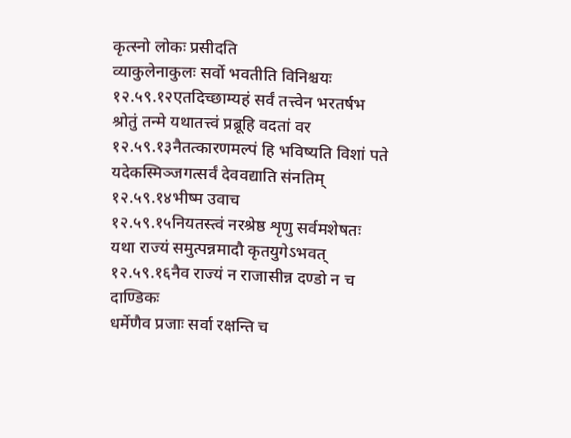कृत्स्नो लोकः प्रसीदति
व्याकुलेनाकुलः सर्वो भवतीति विनिश्चयः
१२.५९.१२एतदिच्छाम्यहं सर्वं तत्त्वेन भरतर्षभ
श्रोतुं तन्मे यथातत्त्वं प्रब्रूहि वदतां वर
१२.५९.१३नैतत्कारणमल्पं हि भविष्यति विशां पते
यदेकस्मिञ्जगत्सर्वं देववद्याति संनतिम्
१२.५९.१४भीष्म उवाच
१२.५९.१५नियतस्त्वं नरश्रेष्ठ शृणु सर्वमशेषतः
यथा राज्यं समुत्पन्नमादौ कृतयुगेऽभवत्
१२.५९.१६नैव राज्यं न राजासीन्न दण्डो न च दाण्डिकः
धर्मेणैव प्रजाः सर्वा रक्षन्ति च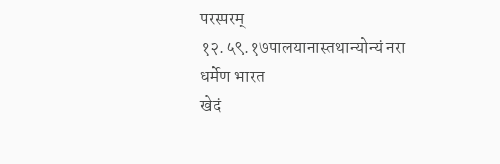परस्परम्
१२.५९.१७पालयानास्तथान्योन्यं नरा धर्मेण भारत
खेदं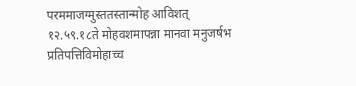परममाजग्मुस्ततस्तान्मोह आविशत्
१२.५९.१८ते मोहवशमापन्ना मानवा मनुजर्षभ
प्रतिपत्तिविमोहाच्च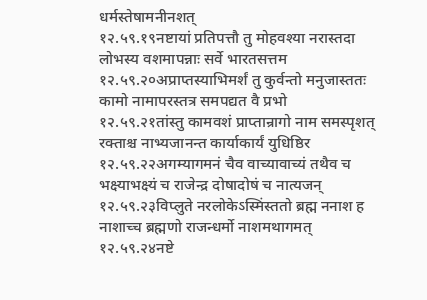धर्मस्तेषामनीनशत्
१२.५९.१९नष्टायां प्रतिपत्तौ तु मोहवश्या नरास्तदा
लोभस्य वशमापन्नाः सर्वे भारतसत्तम
१२.५९.२०अप्राप्तस्याभिमर्शं तु कुर्वन्तो मनुजास्ततः
कामो नामापरस्तत्र समपद्यत वै प्रभो
१२.५९.२१तांस्तु कामवशं प्राप्तान्रागो नाम समस्पृशत्
रक्ताश्च नाभ्यजानन्त कार्याकार्यं युधिष्ठिर
१२.५९.२२अगम्यागमनं चैव वाच्यावाच्यं तथैव च
भक्ष्याभक्ष्यं च राजेन्द्र दोषादोषं च नात्यजन्
१२.५९.२३विप्लुते नरलोकेऽस्मिंस्ततो ब्रह्म ननाश ह
नाशाच्च ब्रह्मणो राजन्धर्मो नाशमथागमत्
१२.५९.२४नष्टे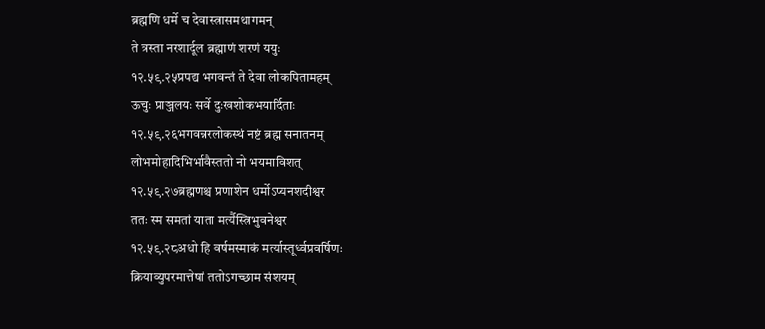ब्रह्मणि धर्मे च देवास्त्रासमथागमन्
ते त्रस्ता नरशार्दूल ब्रह्माणं शरणं ययुः
१२.५९.२५प्रपद्य भगवन्तं ते देवा लोकपितामहम्
ऊचुः प्राञ्जलयः सर्वे दुःखशोकभयार्दिताः
१२.५९.२६भगवन्नरलोकस्थं नष्टं ब्रह्म सनातनम्
लोभमोहादिभिर्भावैस्ततो नो भयमाविशत्
१२.५९.२७ब्रह्मणश्च प्रणाशेन धर्मोऽप्यनशदीश्वर
ततः स्म समतां याता मर्त्यैस्त्रिभुवनेश्वर
१२.५९.२८अधो हि वर्षमस्माकं मर्त्यास्तूर्ध्वप्रवर्षिणः
क्रियाव्युपरमात्तेषां ततोऽगच्छाम संशयम्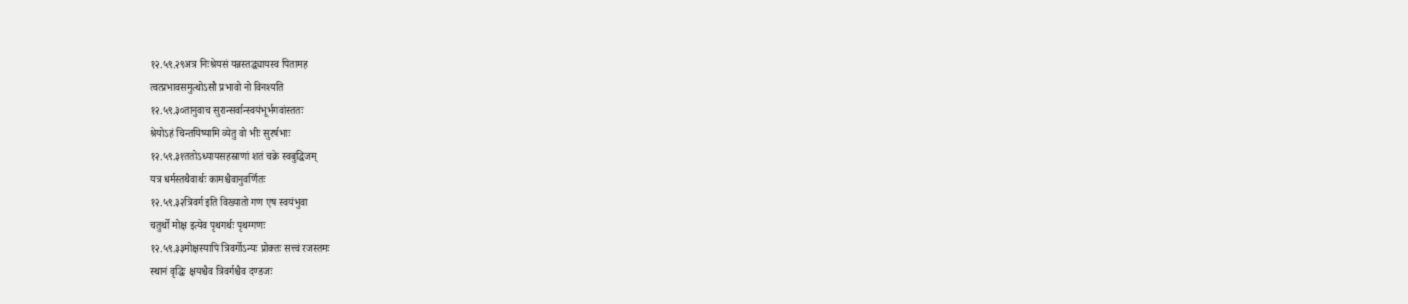१२.५९.२९अत्र निःश्रेयसं यन्नस्तद्ध्यायस्व पितामह
त्वत्प्रभावसमुत्थोऽसौ प्रभावो नो विनश्यति
१२.५९.३०तानुवाच सुरान्सर्वान्स्वयंभूर्भगवांस्ततः
श्रेयोऽहं चिन्तयिष्यामि व्येतु वो भीः सुरर्षभाः
१२.५९.३१ततोऽध्यायसहस्राणां शतं चक्रे स्वबुद्धिजम्
यत्र धर्मस्तथैवार्थः कामश्चैवानुवर्णितः
१२.५९.३२त्रिवर्ग इति विख्यातो गण एष स्वयंभुवा
चतुर्थो मोक्ष इत्येव पृथगर्थः पृथग्गणः
१२.५९.३३मोक्षस्यापि त्रिवर्गोऽन्यः प्रोक्तः सत्त्वं रजस्तमः
स्थानं वृद्धिः क्षयश्चैव त्रिवर्गश्चैव दण्डजः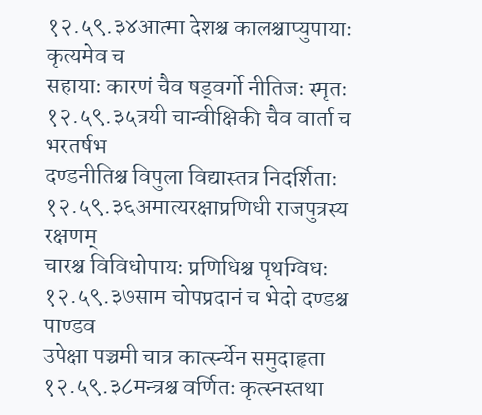१२.५९.३४आत्मा देशश्च कालश्चाप्युपायाः कृत्यमेव च
सहायाः कारणं चैव षड्वर्गो नीतिजः स्मृतः
१२.५९.३५त्रयी चान्वीक्षिकी चैव वार्ता च भरतर्षभ
दण्डनीतिश्च विपुला विद्यास्तत्र निदर्शिताः
१२.५९.३६अमात्यरक्षाप्रणिधी राजपुत्रस्य रक्षणम्
चारश्च विविधोपायः प्रणिधिश्च पृथग्विधः
१२.५९.३७साम चोपप्रदानं च भेदो दण्डश्च पाण्डव
उपेक्षा पञ्चमी चात्र कार्त्स्न्येन समुदाहृता
१२.५९.३८मन्त्रश्च वर्णितः कृत्स्नस्तथा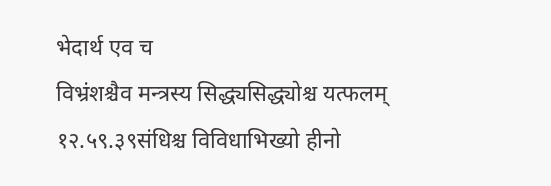भेदार्थ एव च
विभ्रंशश्चैव मन्त्रस्य सिद्ध्यसिद्ध्योश्च यत्फलम्
१२.५९.३९संधिश्च विविधाभिख्यो हीनो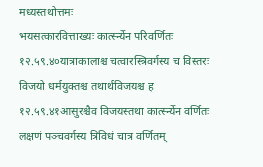मध्यस्तथोत्तमः
भयसत्कारवित्ताख्यः कार्त्स्न्येन परिवर्णितः
१२.५९.४०यात्राकालाश्च चत्वारस्त्रिवर्गस्य च विस्तरः
विजयो धर्मयुक्तश्च तथार्थविजयश्च ह
१२.५९.४१आसुरश्चैव विजयस्तथा कार्त्स्न्येन वर्णितः
लक्षणं पञ्चवर्गस्य त्रिविधं चात्र वर्णितम्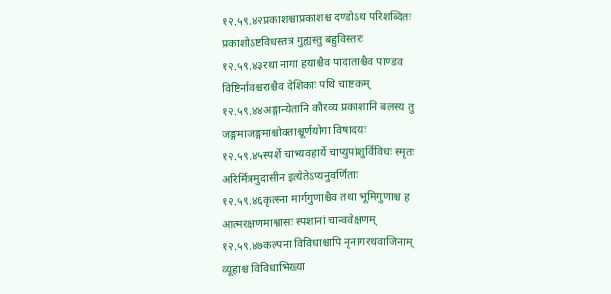१२.५९.४२प्रकाशश्चाप्रकाशश्च दण्डोऽथ परिशब्दितः
प्रकाशोऽष्टविधस्तत्र गुह्यस्तु बहुविस्तरः
१२.५९.४३रथा नागा हयाश्चैव पादाताश्चैव पाण्डव
विष्टिर्नावश्चराश्चैव देशिकाः पथि चाष्टकम्
१२.५९.४४अङ्गान्येतानि कौरव्य प्रकाशानि बलस्य तु
जङ्गमाजङ्गमाश्चोक्ताश्चूर्णयोगा विषादयः
१२.५९.४५स्पर्शे चाभ्यवहार्ये चाप्युपांशुर्विविधः स्मृतः
अरिर्मित्रमुदासीन इत्येतेऽप्यनुवर्णिताः
१२.५९.४६कृत्स्ना मार्गगुणाश्चैव तथा भूमिगुणाश्च ह
आत्मरक्षणमाश्वासः स्पशानां चान्ववेक्षणम्
१२.५९.४७कल्पना विविधाश्चापि नृनागरथवाजिनाम्
व्यूहाश्च विविधाभिख्या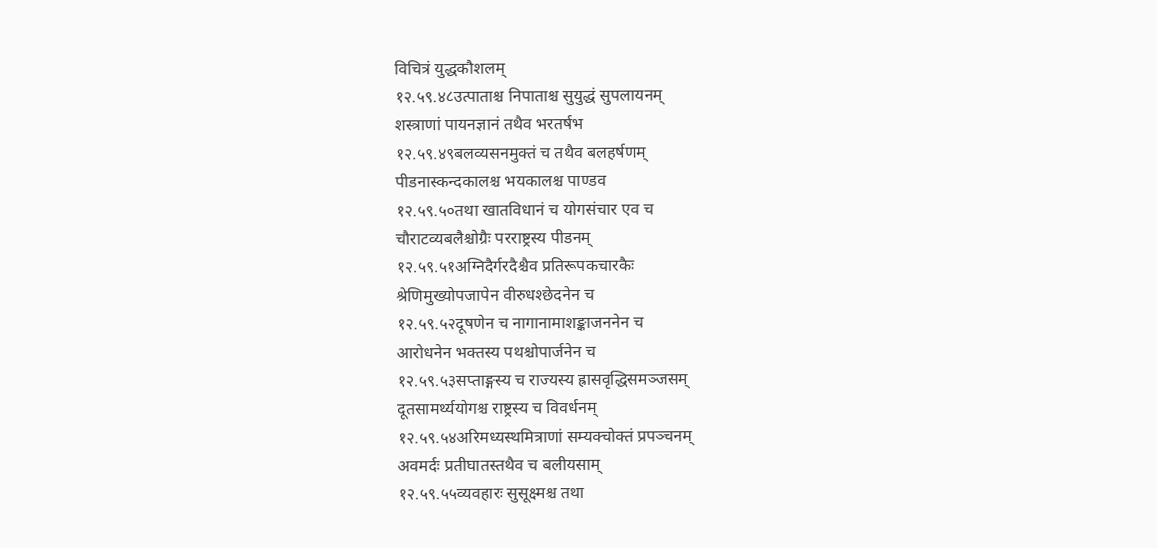विचित्रं युद्धकौशलम्
१२.५९.४८उत्पाताश्च निपाताश्च सुयुद्धं सुपलायनम्
शस्त्राणां पायनज्ञानं तथैव भरतर्षभ
१२.५९.४९बलव्यसनमुक्तं च तथैव बलहर्षणम्
पीडनास्कन्दकालश्च भयकालश्च पाण्डव
१२.५९.५०तथा खातविधानं च योगसंचार एव च
चौराटव्यबलैश्चोग्रैः परराष्ट्रस्य पीडनम्
१२.५९.५१अग्निदैर्गरदैश्चैव प्रतिरूपकचारकैः
श्रेणिमुख्योपजापेन वीरुधश्छेदनेन च
१२.५९.५२दूषणेन च नागानामाशङ्काजननेन च
आरोधनेन भक्तस्य पथश्चोपार्जनेन च
१२.५९.५३सप्ताङ्गस्य च राज्यस्य ह्रासवृद्धिसमञ्जसम्
दूतसामर्थ्ययोगश्च राष्ट्रस्य च विवर्धनम्
१२.५९.५४अरिमध्यस्थमित्राणां सम्यक्चोक्तं प्रपञ्चनम्
अवमर्दः प्रतीघातस्तथैव च बलीयसाम्
१२.५९.५५व्यवहारः सुसूक्ष्मश्च तथा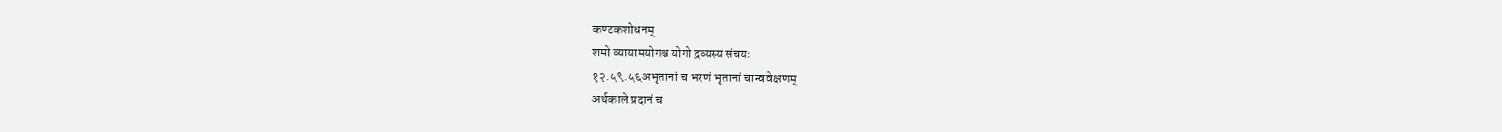कण्टकशोधनम्
शमो व्यायामयोगश्च योगो द्रव्यस्य संचयः
१२.५९.५६अभृतानां च भरणं भृतानां चान्ववेक्षणम्
अर्थकाले प्रदानं च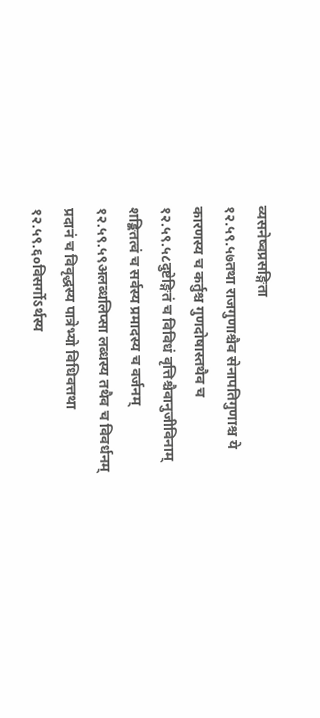व्यसनेष्वप्रसङ्गिता
१२.५९.५७तथा राजगुणाश्चैव सेनापतिगुणाश्च ये
कारणस्य च कर्तुश्च गुणदोषास्तथैव च
१२.५९.५८दुष्टेङ्गितं च विविधं वृत्तिश्चैवानुजीविनाम्
शङ्कितत्वं च सर्वस्य प्रमादस्य च वर्जनम्
१२.५९.५९अलब्धलिप्सा लब्धस्य तथैव च विवर्धनम्
प्रदानं च विवृद्धस्य पात्रेभ्यो विधिवत्तथा
१२.५९.६०विसर्गोऽर्थस्य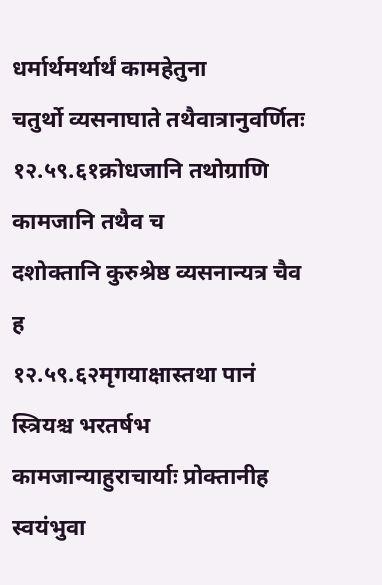धर्मार्थमर्थार्थं कामहेतुना
चतुर्थो व्यसनाघाते तथैवात्रानुवर्णितः
१२.५९.६१क्रोधजानि तथोग्राणि कामजानि तथैव च
दशोक्तानि कुरुश्रेष्ठ व्यसनान्यत्र चैव ह
१२.५९.६२मृगयाक्षास्तथा पानं स्त्रियश्च भरतर्षभ
कामजान्याहुराचार्याः प्रोक्तानीह स्वयंभुवा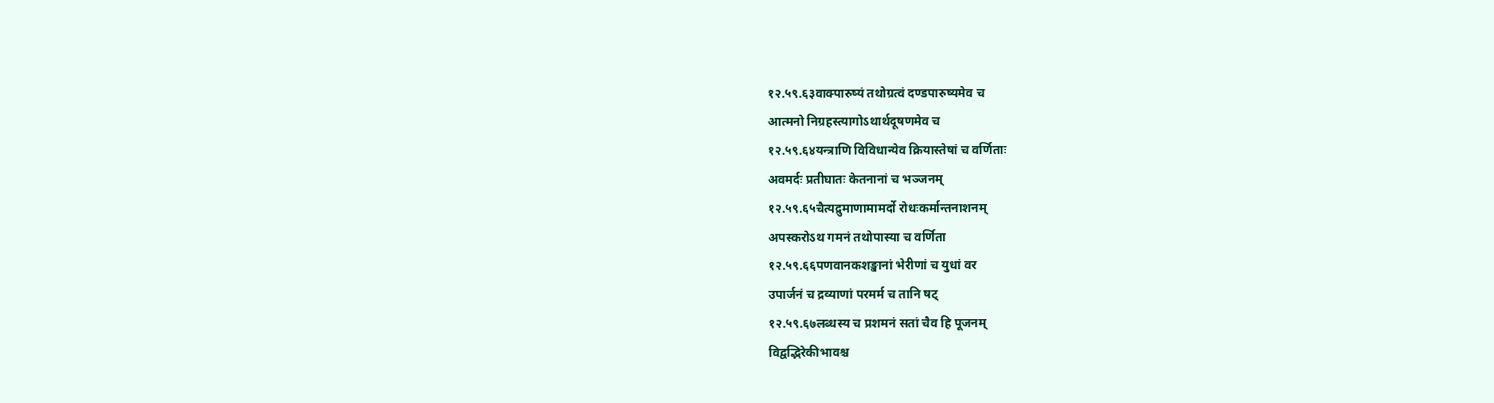१२.५९.६३वाक्पारुष्यं तथोग्रत्वं दण्डपारुष्यमेव च
आत्मनो निग्रहस्त्यागोऽथार्थदूषणमेव च
१२.५९.६४यन्त्राणि विविधान्येव क्रियास्तेषां च वर्णिताः
अवमर्दः प्रतीघातः केतनानां च भञ्जनम्
१२.५९.६५चैत्यद्रुमाणामामर्दो रोधःकर्मान्तनाशनम्
अपस्करोऽथ गमनं तथोपास्या च वर्णिता
१२.५९.६६पणवानकशङ्खानां भेरीणां च युधां वर
उपार्जनं च द्रव्याणां परमर्म च तानि षट्
१२.५९.६७लब्धस्य च प्रशमनं सतां चैव हि पूजनम्
विद्वद्भिरेकीभावश्च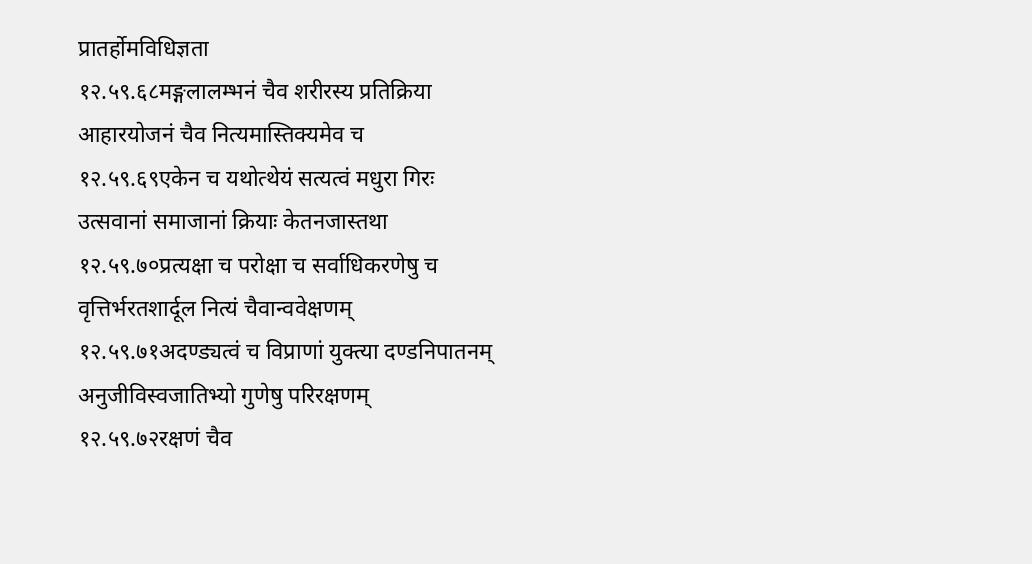प्रातर्होमविधिज्ञता
१२.५९.६८मङ्गलालम्भनं चैव शरीरस्य प्रतिक्रिया
आहारयोजनं चैव नित्यमास्तिक्यमेव च
१२.५९.६९एकेन च यथोत्थेयं सत्यत्वं मधुरा गिरः
उत्सवानां समाजानां क्रियाः केतनजास्तथा
१२.५९.७०प्रत्यक्षा च परोक्षा च सर्वाधिकरणेषु च
वृत्तिर्भरतशार्दूल नित्यं चैवान्ववेक्षणम्
१२.५९.७१अदण्ड्यत्वं च विप्राणां युक्त्या दण्डनिपातनम्
अनुजीविस्वजातिभ्यो गुणेषु परिरक्षणम्
१२.५९.७२रक्षणं चैव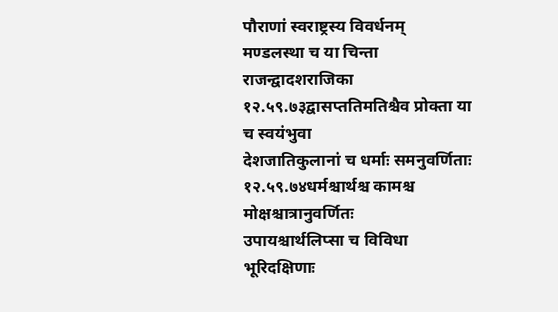पौराणां स्वराष्ट्रस्य विवर्धनम्
मण्डलस्था च या चिन्ता राजन्द्वादशराजिका
१२.५९.७३द्वासप्ततिमतिश्चैव प्रोक्ता या च स्वयंभुवा
देशजातिकुलानां च धर्माः समनुवर्णिताः
१२.५९.७४धर्मश्चार्थश्च कामश्च मोक्षश्चात्रानुवर्णितः
उपायश्चार्थलिप्सा च विविधा भूरिदक्षिणाः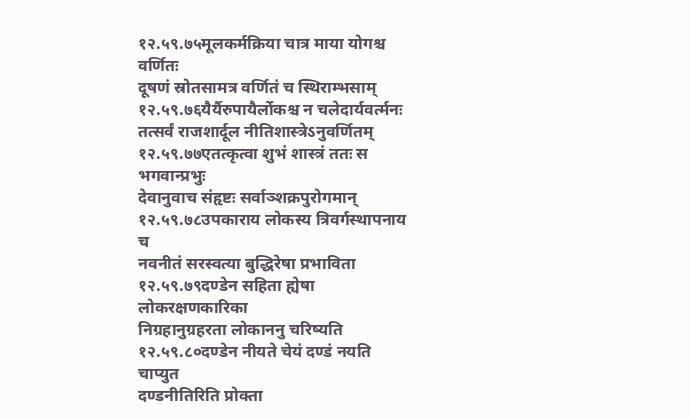१२.५९.७५मूलकर्मक्रिया चात्र माया योगश्च वर्णितः
दूषणं स्रोतसामत्र वर्णितं च स्थिराम्भसाम्
१२.५९.७६यैर्यैरुपायैर्लोकश्च न चलेदार्यवर्त्मनः
तत्सर्वं राजशार्दूल नीतिशास्त्रेऽनुवर्णितम्
१२.५९.७७एतत्कृत्वा शुभं शास्त्रं ततः स भगवान्प्रभुः
देवानुवाच संहृष्टः सर्वाञ्शक्रपुरोगमान्
१२.५९.७८उपकाराय लोकस्य त्रिवर्गस्थापनाय च
नवनीतं सरस्वत्या बुद्धिरेषा प्रभाविता
१२.५९.७९दण्डेन सहिता ह्येषा लोकरक्षणकारिका
निग्रहानुग्रहरता लोकाननु चरिष्यति
१२.५९.८०दण्डेन नीयते चेयं दण्डं नयति चाप्युत
दण्डनीतिरिति प्रोक्ता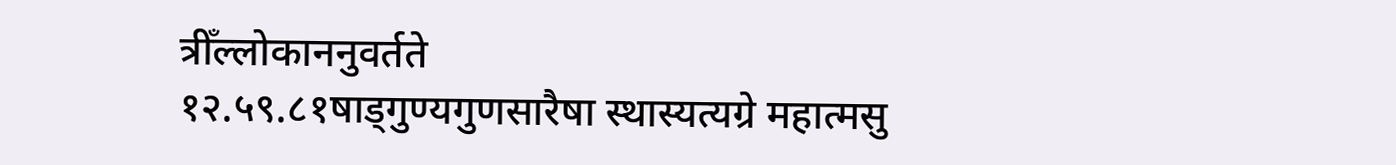त्रीँल्लोकाननुवर्तते
१२.५९.८१षाड्गुण्यगुणसारैषा स्थास्यत्यग्रे महात्मसु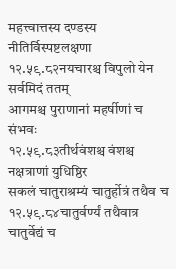महत्त्वात्तस्य दण्डस्य नीतिर्विस्पष्टलक्षणा
१२.५९.८२नयचारश्च विपुलो येन सर्वमिदं ततम्
आगमश्च पुराणानां महर्षीणां च संभवः
१२.५९.८३तीर्थवंशश्च वंशश्च नक्षत्राणां युधिष्ठिर
सकलं चातुराश्रम्यं चातुर्होत्रं तथैव च
१२.५९.८४चातुर्वर्ण्यं तथैवात्र चातुर्वेद्यं च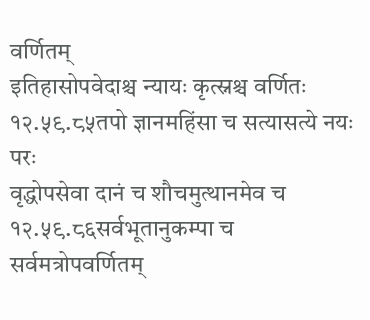वर्णितम्
इतिहासोपवेदाश्च न्यायः कृत्स्नश्च वर्णितः
१२.५९.८५तपो ज्ञानमहिंसा च सत्यासत्ये नयः परः
वृद्धोपसेवा दानं च शौचमुत्थानमेव च
१२.५९.८६सर्वभूतानुकम्पा च सर्वमत्रोपवर्णितम्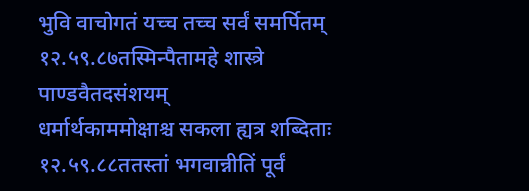भुवि वाचोगतं यच्च तच्च सर्वं समर्पितम्
१२.५९.८७तस्मिन्पैतामहे शास्त्रे पाण्डवैतदसंशयम्
धर्मार्थकाममोक्षाश्च सकला ह्यत्र शब्दिताः
१२.५९.८८ततस्तां भगवान्नीतिं पूर्वं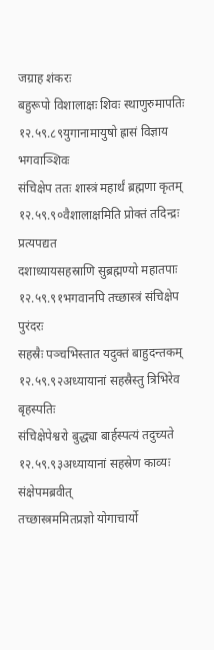जग्राह शंकरः
बहुरूपो विशालाक्षः शिवः स्थाणुरुमापतिः
१२.५९.८९युगानामायुषो ह्रासं विज्ञाय भगवाञ्शिवः
संचिक्षेप ततः शास्त्रं महार्थं ब्रह्मणा कृतम्
१२.५९.९०वैशालाक्षमिति प्रोक्तं तदिन्द्रः प्रत्यपद्यत
दशाध्यायसहस्राणि सुब्रह्मण्यो महातपाः
१२.५९.९१भगवानपि तच्छास्त्रं संचिक्षेप पुरंदरः
सहस्रैः पञ्चभिस्तात यदुक्तं बाहुदन्तकम्
१२.५९.९२अध्यायानां सहस्रैस्तु त्रिभिरेव बृहस्पतिः
संचिक्षेपेश्वरो बुद्ध्या बार्हस्पत्यं तदुच्यते
१२.५९.९३अध्यायानां सहस्रेण काव्यः संक्षेपमब्रवीत्
तच्छास्त्रममितप्रज्ञो योगाचार्यो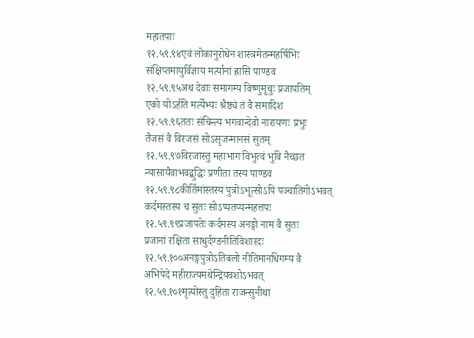महातपाः
१२.५९.९४एवं लोकानुरोधेन शास्त्रमेतन्महर्षिभिः
संक्षिप्तमायुर्विज्ञाय मर्त्यानां ह्रासि पाण्डव
१२.५९.९५अथ देवाः समागम्य विष्णुमूचुः प्रजापतिम्
एको योऽर्हति मर्त्येभ्यः श्रैष्ठ्यं तं वै समादिश
१२.५९.९६ततः संचिन्त्य भगवान्देवो नारायणः प्रभुः
तैजसं वै विरजसं सोऽसृजन्मानसं सुतम्
१२.५९.९७विरजास्तु महाभाग विभुत्वं भुवि नैच्छत
न्यासायैवाभवद्बुद्धिः प्रणीता तस्य पाण्डव
१२.५९.९८कीर्तिमांस्तस्य पुत्रोऽभूत्सोऽपि पञ्चातिगोऽभवत्
कर्दमस्तस्य च सुतः सोऽप्यतप्यन्महत्तपः
१२.५९.९९प्रजापतेः कर्दमस्य अनङ्गो नाम वै सुतः
प्रजानां रक्षिता साधुर्दण्डनीतिविशारदः
१२.५९.१००अनङ्गपुत्रोऽतिबलो नीतिमानधिगम्य वै
अभिपेदे महीराज्यमथेन्द्रियवशोऽभवत्
१२.५९.१०१मृत्योस्तु दुहिता राजन्सुनीथा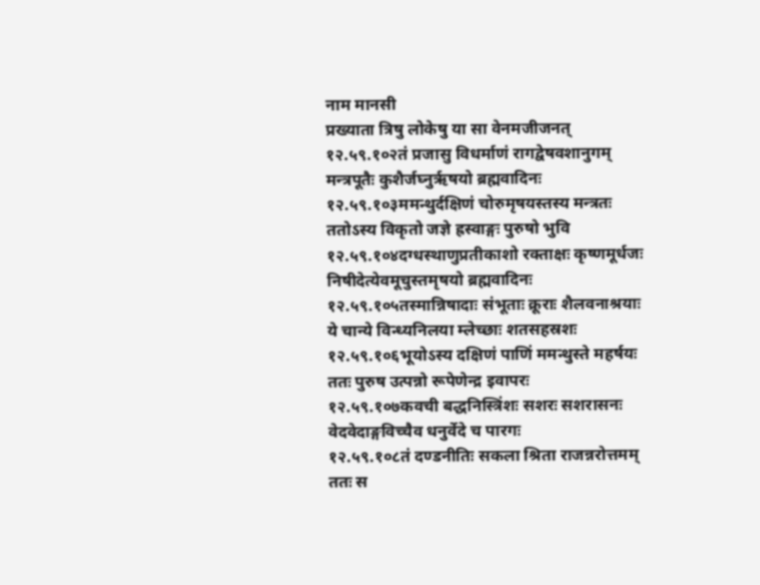नाम मानसी
प्रख्याता त्रिषु लोकेषु या सा वेनमजीजनत्
१२.५९.१०२तं प्रजासु विधर्माणं रागद्वेषवशानुगम्
मन्त्रपूतैः कुशैर्जघ्नुरृषयो ब्रह्मवादिनः
१२.५९.१०३ममन्थुर्दक्षिणं चोरुमृषयस्तस्य मन्त्रतः
ततोऽस्य विकृतो जज्ञे ह्रस्वाङ्गः पुरुषो भुवि
१२.५९.१०४दग्धस्थाणुप्रतीकाशो रक्ताक्षः कृष्णमूर्धजः
निषीदेत्येवमूचुस्तमृषयो ब्रह्मवादिनः
१२.५९.१०५तस्मान्निषादाः संभूताः क्रूराः शैलवनाश्रयाः
ये चान्ये विन्ध्यनिलया म्लेच्छाः शतसहस्रशः
१२.५९.१०६भूयोऽस्य दक्षिणं पाणिं ममन्थुस्ते महर्षयः
ततः पुरुष उत्पन्नो रूपेणेन्द्र इवापरः
१२.५९.१०७कवची बद्धनिस्त्रिंशः सशरः सशरासनः
वेदवेदाङ्गविच्चैव धनुर्वेदे च पारगः
१२.५९.१०८तं दण्डनीतिः सकला श्रिता राजन्नरोत्तमम्
ततः स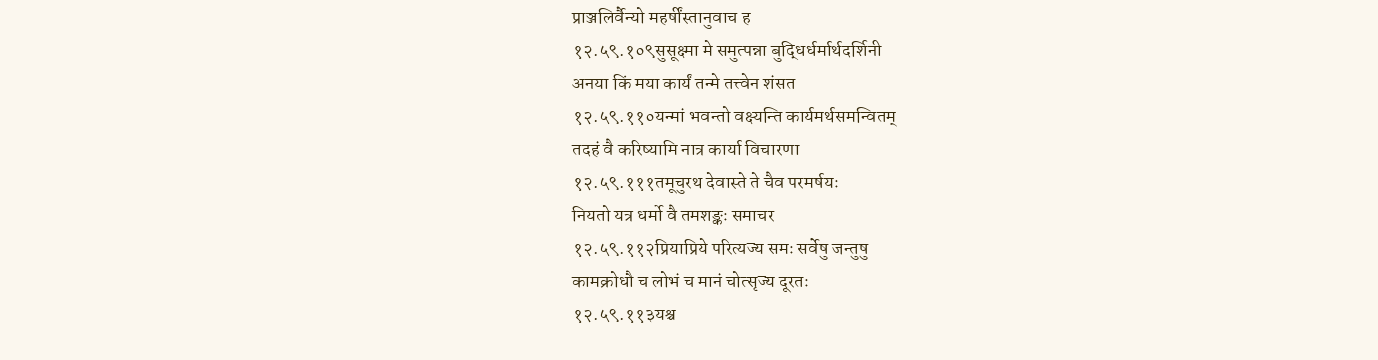प्राञ्जलिर्वैन्यो महर्षींस्तानुवाच ह
१२.५९.१०९सुसूक्ष्मा मे समुत्पन्ना बुद्धिर्धर्मार्थदर्शिनी
अनया किं मया कार्यं तन्मे तत्त्वेन शंसत
१२.५९.११०यन्मां भवन्तो वक्ष्यन्ति कार्यमर्थसमन्वितम्
तदहं वै करिष्यामि नात्र कार्या विचारणा
१२.५९.१११तमूचुरथ देवास्ते ते चैव परमर्षयः
नियतो यत्र धर्मो वै तमशङ्कः समाचर
१२.५९.११२प्रियाप्रिये परित्यज्य समः सर्वेषु जन्तुषु
कामक्रोधौ च लोभं च मानं चोत्सृज्य दूरतः
१२.५९.११३यश्च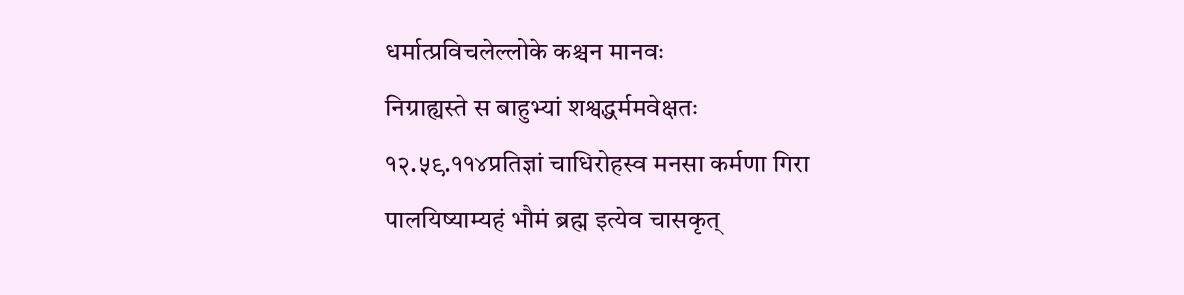धर्मात्प्रविचलेल्लोके कश्चन मानवः
निग्राह्यस्ते स बाहुभ्यां शश्वद्धर्ममवेक्षतः
१२.५९.११४प्रतिज्ञां चाधिरोहस्व मनसा कर्मणा गिरा
पालयिष्याम्यहं भौमं ब्रह्म इत्येव चासकृत्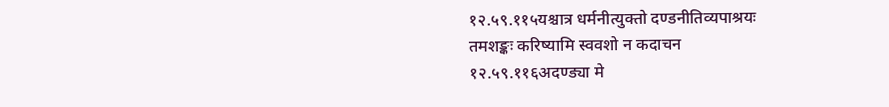१२.५९.११५यश्चात्र धर्मनीत्युक्तो दण्डनीतिव्यपाश्रयः
तमशङ्कः करिष्यामि स्ववशो न कदाचन
१२.५९.११६अदण्ड्या मे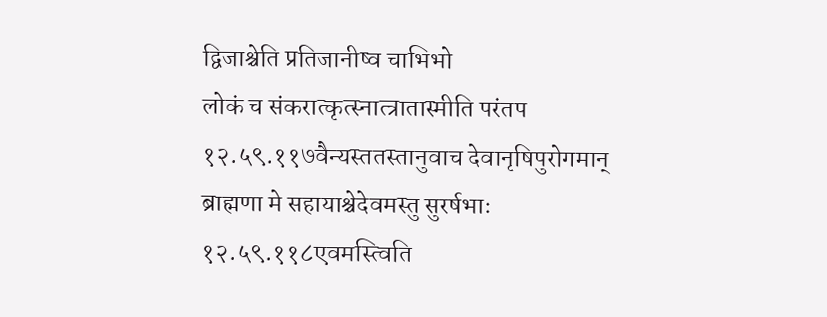द्विजाश्चेति प्रतिजानीष्व चाभिभो
लोकं च संकरात्कृत्स्नात्त्रातास्मीति परंतप
१२.५९.११७वैन्यस्ततस्तानुवाच देवानृषिपुरोगमान्
ब्राह्मणा मे सहायाश्चेदेवमस्तु सुरर्षभाः
१२.५९.११८एवमस्त्विति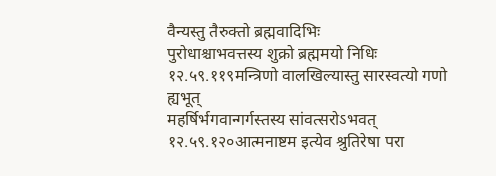वैन्यस्तु तैरुक्तो ब्रह्मवादिभिः
पुरोधाश्चाभवत्तस्य शुक्रो ब्रह्ममयो निधिः
१२.५९.११९मन्त्रिणो वालखिल्यास्तु सारस्वत्यो गणो ह्यभूत्
महर्षिर्भगवान्गर्गस्तस्य सांवत्सरोऽभवत्
१२.५९.१२०आत्मनाष्टम इत्येव श्रुतिरेषा परा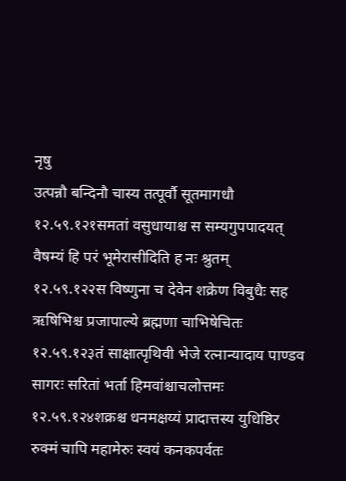नृषु
उत्पन्नौ बन्दिनौ चास्य तत्पूर्वौ सूतमागधौ
१२.५९.१२१समतां वसुधायाश्च स सम्यगुपपादयत्
वैषम्यं हि परं भूमेरासीदिति ह नः श्रुतम्
१२.५९.१२२स विष्णुना च देवेन शक्रेण विबुधैः सह
ऋषिभिश्च प्रजापाल्ये ब्रह्मणा चाभिषेचितः
१२.५९.१२३तं साक्षात्पृथिवी भेजे रत्नान्यादाय पाण्डव
सागरः सरितां भर्ता हिमवांश्चाचलोत्तमः
१२.५९.१२४शक्रश्च धनमक्षय्यं प्रादात्तस्य युधिष्ठिर
रुक्मं चापि महामेरुः स्वयं कनकपर्वतः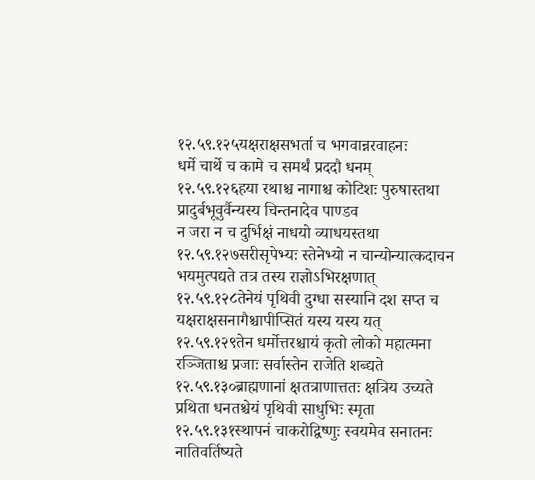१२.५९.१२५यक्षराक्षसभर्ता च भगवान्नरवाहनः
धर्मे चार्थे च कामे च समर्थं प्रददौ धनम्
१२.५९.१२६हया रथाश्च नागाश्च कोटिशः पुरुषास्तथा
प्रादुर्बभूवुर्वैन्यस्य चिन्तनादेव पाण्डव
न जरा न च दुर्भिक्षं नाधयो व्याधयस्तथा
१२.५९.१२७सरीसृपेभ्यः स्तेनेभ्यो न चान्योन्यात्कदाचन
भयमुत्पद्यते तत्र तस्य राज्ञोऽभिरक्षणात्
१२.५९.१२८तेनेयं पृथिवी दुग्धा सस्यानि दश सप्त च
यक्षराक्षसनागैश्चापीप्सितं यस्य यस्य यत्
१२.५९.१२९तेन धर्मोत्तरश्चायं कृतो लोको महात्मना
रञ्जिताश्च प्रजाः सर्वास्तेन राजेति शब्द्यते
१२.५९.१३०ब्राह्मणानां क्षतत्राणात्ततः क्षत्रिय उच्यते
प्रथिता धनतश्चेयं पृथिवी साधुभिः स्मृता
१२.५९.१३१स्थापनं चाकरोद्विष्णुः स्वयमेव सनातनः
नातिवर्तिष्यते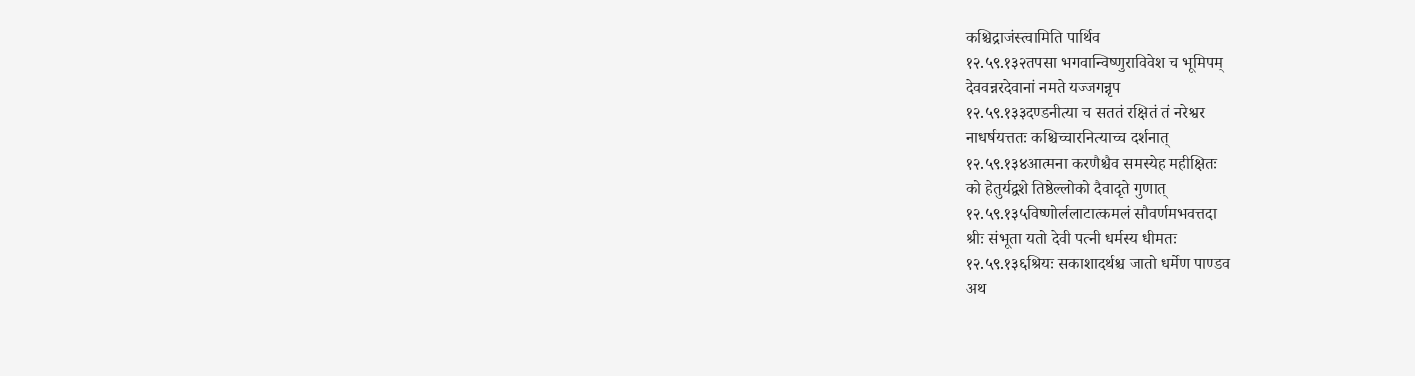कश्चिद्राजंस्त्वामिति पार्थिव
१२.५९.१३२तपसा भगवान्विष्णुराविवेश च भूमिपम्
देववन्नरदेवानां नमते यज्जगन्नृप
१२.५९.१३३दण्डनीत्या च सततं रक्षितं तं नरेश्वर
नाधर्षयत्ततः कश्चिच्चारनित्याच्च दर्शनात्
१२.५९.१३४आत्मना करणैश्चैव समस्येह महीक्षितः
को हेतुर्यद्वशे तिष्ठेल्लोको दैवादृते गुणात्
१२.५९.१३५विष्णोर्ललाटात्कमलं सौवर्णमभवत्तदा
श्रीः संभूता यतो देवी पत्नी धर्मस्य धीमतः
१२.५९.१३६श्रियः सकाशादर्थश्च जातो धर्मेण पाण्डव
अथ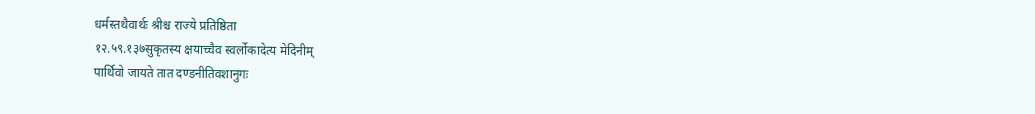धर्मस्तथैवार्थः श्रीश्च राज्ये प्रतिष्ठिता
१२.५९.१३७सुकृतस्य क्षयाच्चैव स्वर्लोकादेत्य मेदिनीम्
पार्थिवो जायते तात दण्डनीतिवशानुगः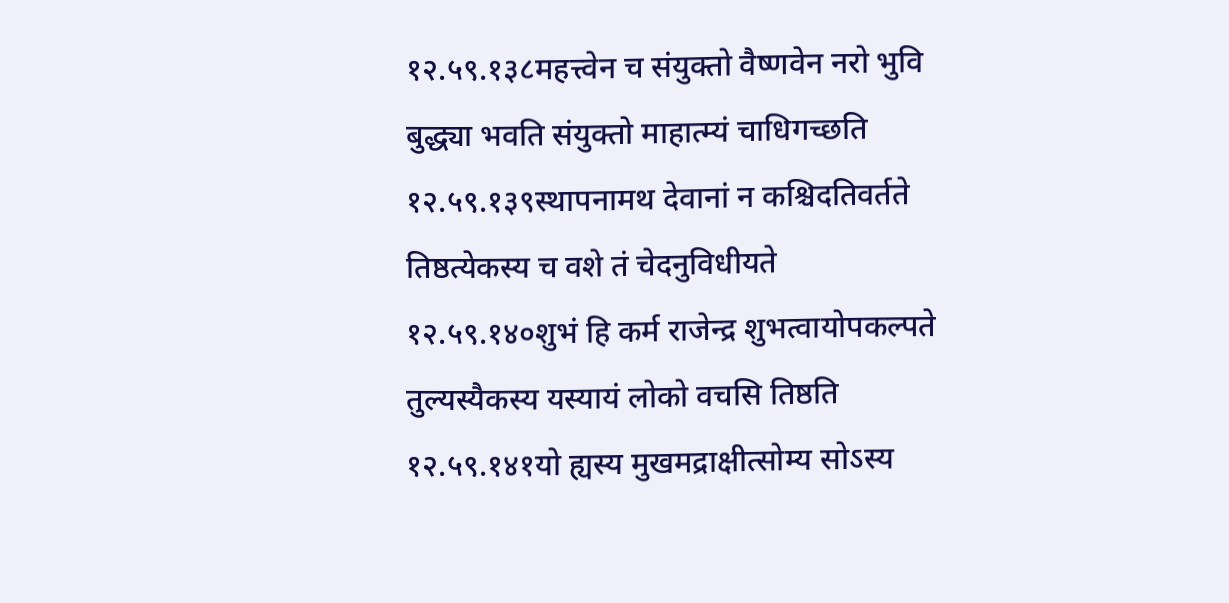१२.५९.१३८महत्त्वेन च संयुक्तो वैष्णवेन नरो भुवि
बुद्ध्या भवति संयुक्तो माहात्म्यं चाधिगच्छति
१२.५९.१३९स्थापनामथ देवानां न कश्चिदतिवर्तते
तिष्ठत्येकस्य च वशे तं चेदनुविधीयते
१२.५९.१४०शुभं हि कर्म राजेन्द्र शुभत्वायोपकल्पते
तुल्यस्यैकस्य यस्यायं लोको वचसि तिष्ठति
१२.५९.१४१यो ह्यस्य मुखमद्राक्षीत्सोम्य सोऽस्य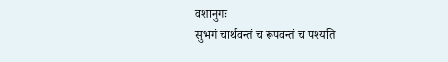वशानुगः
सुभगं चार्थवन्तं च रूपवन्तं च पश्यति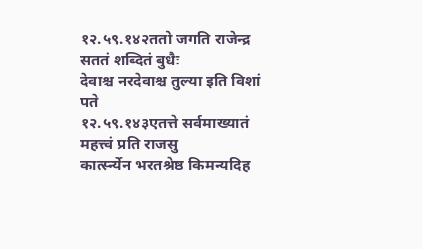१२.५९.१४२ततो जगति राजेन्द्र सततं शब्दितं बुधैः
देवाश्च नरदेवाश्च तुल्या इति विशां पते
१२.५९.१४३एतत्ते सर्वमाख्यातं महत्त्वं प्रति राजसु
कार्त्स्न्येन भरतश्रेष्ठ किमन्यदिह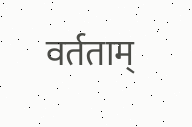वर्तताम्